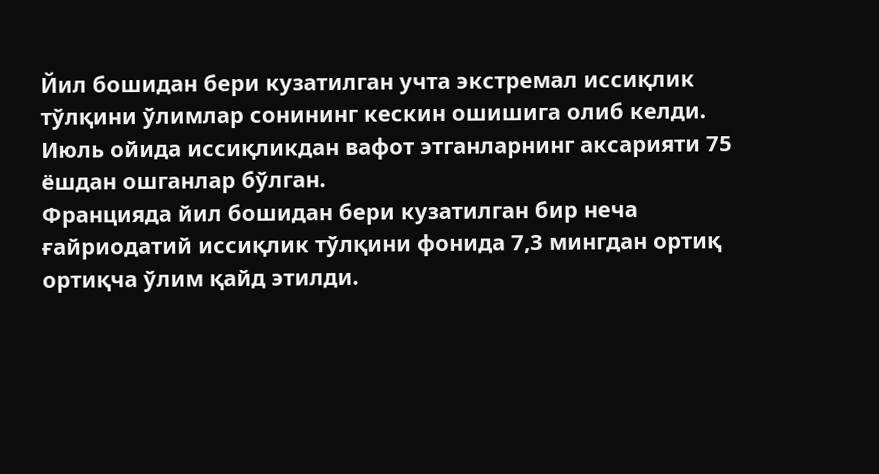Йил бошидан бери кузатилган учта экстремал иссиқлик тўлқини ўлимлар сонининг кескин ошишига олиб келди. Июль ойида иссиқликдан вафот этганларнинг аксарияти 75 ёшдан ошганлар бўлган.
Францияда йил бошидан бери кузатилган бир неча ғайриодатий иссиқлик тўлқини фонида 7,3 мингдан ортиқ ортиқча ўлим қайд этилди.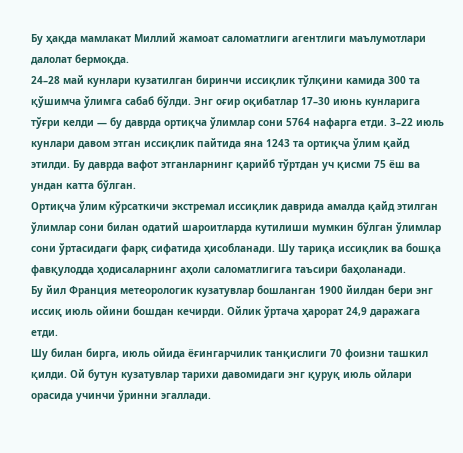Бу ҳақда мамлакат Миллий жамоат саломатлиги агентлиги маълумотлари далолат бермоқда.
24–28 май кунлари кузатилган биринчи иссиқлик тўлқини камида 300 та қўшимча ўлимга сабаб бўлди. Энг оғир оқибатлар 17–30 июнь кунларига тўғри келди — бу даврда ортиқча ўлимлар сони 5764 нафарга етди. 3–22 июль кунлари давом этган иссиқлик пайтида яна 1243 та ортиқча ўлим қайд этилди. Бу даврда вафот этганларнинг қарийб тўртдан уч қисми 75 ёш ва ундан катта бўлган.
Ортиқча ўлим кўрсаткичи экстремал иссиқлик даврида амалда қайд этилган ўлимлар сони билан одатий шароитларда кутилиши мумкин бўлган ўлимлар сони ўртасидаги фарқ сифатида ҳисобланади. Шу тариқа иссиқлик ва бошқа фавқулодда ҳодисаларнинг аҳоли саломатлигига таъсири баҳоланади.
Бу йил Франция метеорологик кузатувлар бошланган 1900 йилдан бери энг иссиқ июль ойини бошдан кечирди. Ойлик ўртача ҳарорат 24,9 даражага етди.
Шу билан бирга, июль ойида ёғингарчилик танқислиги 70 фоизни ташкил қилди. Ой бутун кузатувлар тарихи давомидаги энг қуруқ июль ойлари орасида учинчи ўринни эгаллади.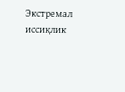Экстремал иссиқлик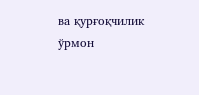ва қурғоқчилик ўрмон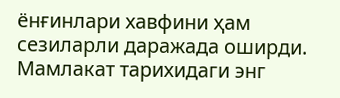ёнғинлари хавфини ҳам сезиларли даражада оширди. Мамлакат тарихидаги энг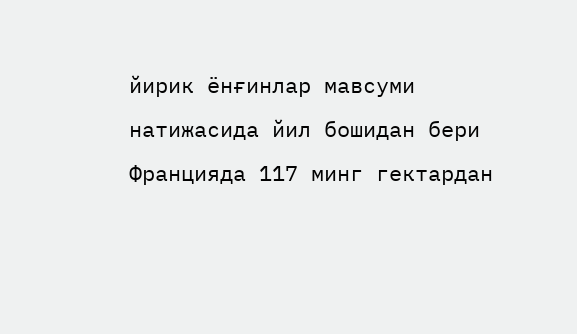йирик ёнғинлар мавсуми натижасида йил бошидан бери Францияда 117 минг гектардан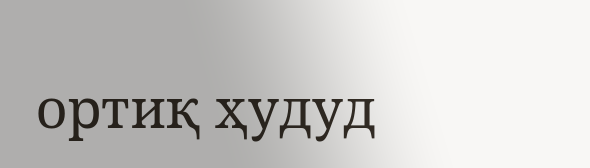ортиқ ҳудуд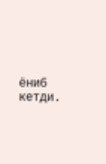ёниб кетди.